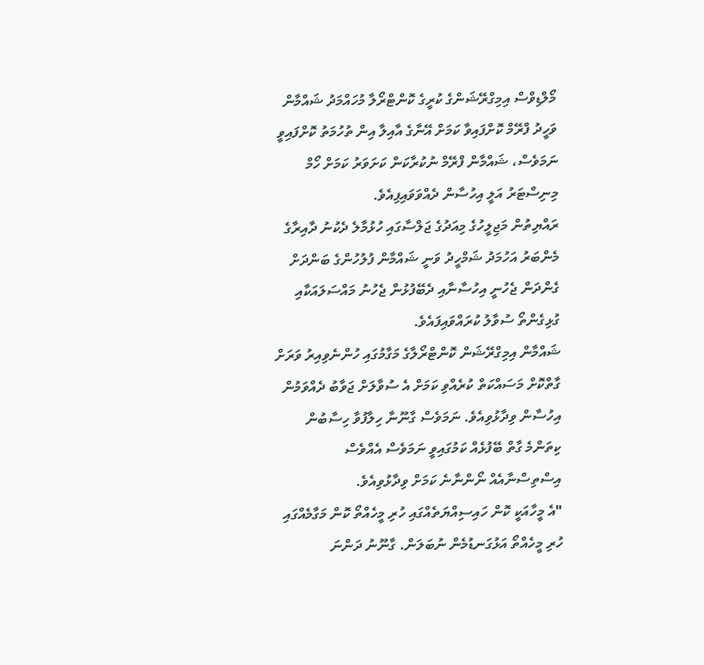މޯލްޑިވްސް އިމިގްރޭޝަންގެ ކުރީގެ ކޮންޓްރޯލާ މުހައްމަދު ޝައްމާން ވަހީދު ފްރޭމް ކޮށްފައިވާ ކަމަށް އޭނާގެ އާއިލާ އިން ތުހުމަތު ކޮށްފައިވީ ނަމަވެސް، ޝައްމާން ފްރޭމް ނުކުރާކަން ކަށަވަރު ކަމަށް ހޯމް މިނިސްޓަރު އަލީ އިހުސާން ދެއްވަވައިފިއެވެ.
ރައްޔިތުން މަޖިލީހުގެ މިއަދުގެ ޖަލްސާގައި ހުޅުމާލެ ދެކުނު ދާއިރާގެ މެންބަރު އަހުމަދު ޝަމްހީދު ވަނީ ޝައްމާން ފުލުހުންގެ ބަންދަށް ގެންދަން ޖެހުނީ އިހުސާނާއި ދެބޭފުޅުން ޖެހުނު މައްސަލައަކާއި ގުޅިގެންތޯ ސުވާލު ކުރައްވައިފައެވެ.
ޝައްމާން އިމިގްރޭޝަން ކޮންޓްރޯލާގެ މަގާމުގައި ހުންނެވިއިރު ވަރަށް ގާތްކޮށް މަސައްކަތް ކުރެއްވި ކަމަށް އެ ސުވާލަށް ޖަވާބު ދެއްވަމުން އިހުސާން ވިދާޅުވިއެވެ. ނަމަވެސް ގާނޫނާ ހިލާފުވާ ހިސާބުން ކިތަންމެ ގާތް ބޭފުޅެއް ކަމުގައިވީ ނަމަވެސް އެއްވެސް އިސްތިސްނާއެއް ނޯންނާނެ ކަމަށް ވިދާޅުވިއެވެ.
"އެ މީހާއަކީ ކޮން ހައިސިއްޔަތެއްގައި ހުރި މީހެއްތޯ ކޮން މަގާމެއްގައި ހުރި މީހެއްތޯ އަޅުގަނޑުމެން ނުބަލަން. ގާނޫނު ދަންނަ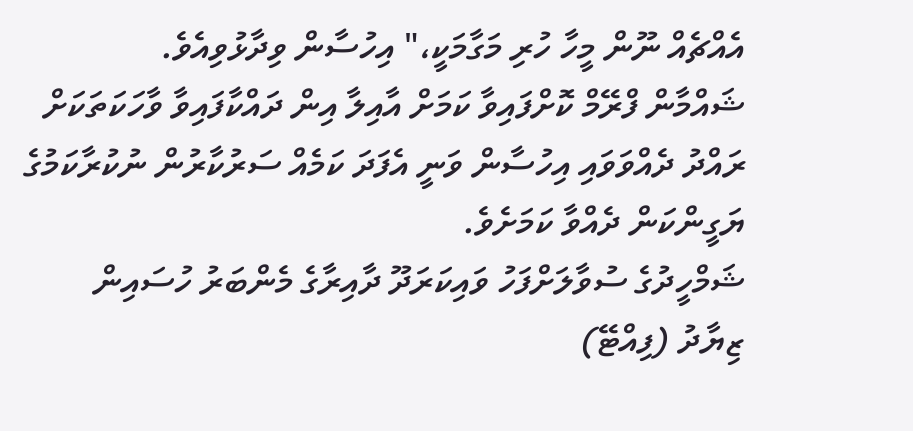އެއްޗެއް ނޫން މީހާ ހުރި މަގާމަކީ،" އިހުސާން ވިދާޅުވިއެވެ.
ޝައްމާން ފްރޭމް ކޮށްފައިވާ ކަމަށް އާއިލާ އިން ދައްކާފައިވާ ވާހަކަތަކަށް ރައްދު ދެއްވަވައި އިހުސާން ވަނީ އެފަދަ ކަމެއް ސަރުކާރުން ނުކުރާކަމުގެ ޔަގީންކަން ދެއްވާ ކަމަށެވެ.
ޝަމްހީދުގެ ސުވާލަށްފަހު ވައިކަރަދޫ ދާއިރާގެ މެންބަރު ހުސައިން ޒިޔާދު (ފިއްޓޭ)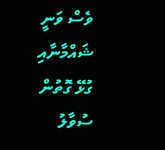ވެސް ވަނީ ޝައްމާނާއި ގުޅޭ ގޮތުން ސުވާލު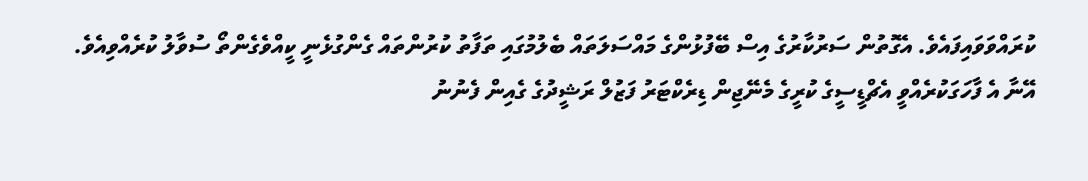ކުރައްވަވައިފައެވެ. އެގޮތުން ސަރުކާރުގެ އިސް ބޭފުޅުންގެ މައްސަލަތައް ބެލުމުގައި ތަފާތު ކުރުންތައް ގެންގުޅެނީ ކީއްވެގެންތޯ ސުވާލު ކުރެއްވިއެވެ.
އޭނާ އެ ފާހަގަކުރެއްވީ އެޗްޑީސީގެ ކުރީގެ މެނޭޖިން ޑިރެކްޓަރު ފަޒުލް ރަޝީދުގެ ގެއިން ފެނުނު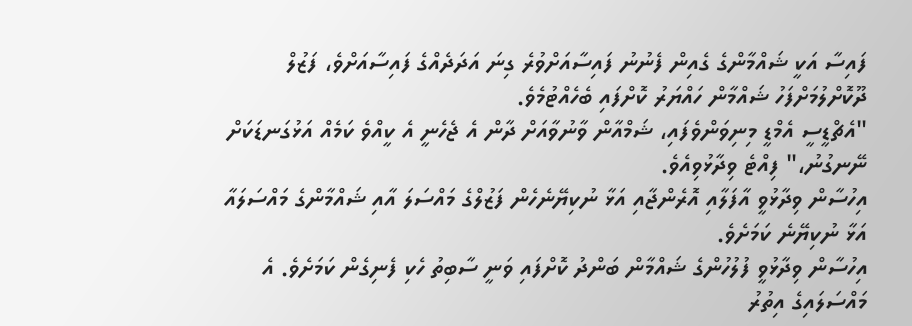ފައިސާ އަކީ ޝައްމާންގެ ގެއިން ފެނުނު ފައިސާއަށްވުރެ ގިނަ އަދަދެއްގެ ފައިސާއަށްވެ، ފަޒުލް ދޫކޮށްލުމަށްފަހު ޝައްމާން ހައްޔަރު ކޮށްފައި ބެހެއްޓުމެވެ.
"އެޗްޑީސީ އެމްޑީ މިނިވަންވެފައި، ޝަމްއާން ވާނުވާއަށް ދާން އެ ޖެހެނީ އެ ކީއްވެ ކަމެއް އަޅުގަނޑަކަށް ނޭނގުނު،" ފިއްޓެ ވިދާޅުވިއެވެ.
އިހުސާން ވިދާޅުވީ އާފަލާއި އޮރެންޖާއި އަޅާ ނުކިޔޭނެހެން ފަޒުލްގެ މައްސަލަ އާއި ޝައްމާންގެ މައްސަލައާ އަޅާ ނުކިޔޭނެ ކަމަށެވެ.
އިހުސާން ވިދާޅުވީ ފުލުހުންގެ ޝައްމާން ބަންދު ކޮށްފައި ވަނީ ސާބިތު ހެކި ފެނިގެން ކަމަށެވެ. އެ މައްސަލައިގެ އިތުރު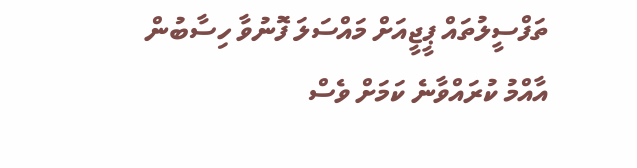ތަފްސީލުތައް ޕީޖީއަށް މައްސަލަ ފޮނުވާ ހިސާބުން އާއްމު ކުރައްވާނެ ކަމަށް ވެސް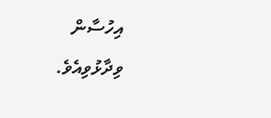އިހުސާން ވިދާޅުވިއެވެ.